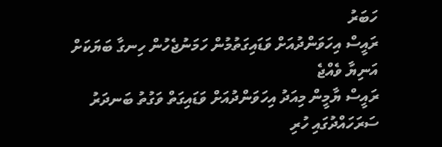ހަބަރު
ރައީސް އިހަވަންދުއަށް ވަޑައިގަތުމުން ހަމަނުޖެހުން ހިނގާ ބަޔަކަށް އަނިޔާ ވެއްޖެ
ރައީސް ޔާމީން މިއަދު އިހަވަންދުއަށް ވަޑައިގަތް ވަގުތު ބަނދަރު ސަރަހައްދުގައި ހުރި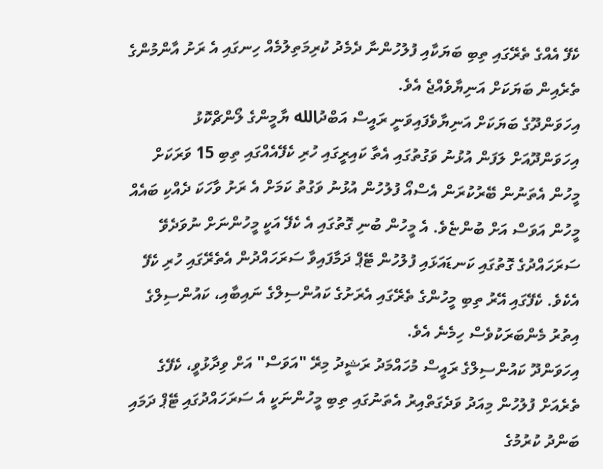ކެފޭ އެއްގެ ތެރޭގައި ތިބި ބަޔަކާއި ފުލުހުންނާ ދެމެދު ކުރިމަތިލުމެއް ހިނގައި އެ ރަށު އާންމުންގެ ތެރެއިން ބަޔަކަށް އަނިޔާވެއްޖެ އެވެ.
އިހަވަންދޫގެ ބަޔަކަށް އަނިޔާވެފައިވަނީ ރައީސް އަބްދުالله ޔާމީންގެ ލޯންޗްކޮޅު އިހަވަންދޫއަށް ލަފަން އުޅުނު ވަގުތުގައި އެތާ ކައިރީގައި ހުރި ކެފޭއެއްގައި ތިބި 15 ވަރަކަށް މީހުން އެތަނުން ބޭރުކުރަން އެސްއޯ ފުލުހުން އުޅުނު ވަގުތު ކަމަށް އެ ރަށު ވާހަކަ ދެއްކި ބައެއް މީހުން އަވަސް އަށް ބުންޏެވެ. އެ މީހުން ބުނި ގޮތުގައި އެ ކެފޭ އަކީ މީހުންނަށް ނުވަދެވޭ ސަރަހައްދުގެ ގޮތުގައި ކަނޑައަޅައި ފުލުހުން ޓޭޕް ދަމާފައިވާ ސަރަހައްދުން އެތެރޭގައި ހުރި ކެފޭ އެކެވެ. ކެފޭގައި އޭރު ތިބި މީހުންގެ ތެރޭގައި އެރަށުގެ ކައުންސިލްގެ ނައިބާއި، ކައުންސިލްގެ އިތުރު މެންބަރަކުވެސް ހިމެނެ އެވެ.
އިހަވަންދޫ ކައުންސިލްގެ ރައީސް މުހައްމަދު ރަޝީދު މިރޭ "އަވަސް" އަށް ވިދާޅުވީ، ކެފޭގެ ތެރެއަށް ފުލުހުން މިއަދު ވަދެގަތްއިރު އެތަނުގައި ތިބި މީހުންނަކީ އެ ސަރަހައްދުގައި ޓޭޕް ދަމައި ބަންދު ކުރުމުގެ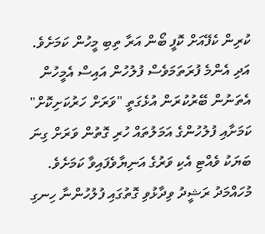ކުރިން ކެފޭއަށް ކޮފީ ބޯން އަރާ ތިބި މީހުން ކަމަށެވެ. އަދި އެންމެ ފުރަތަމަވެސް ފުލުހުން އައިސް އެމީހުން އެތަނުން ބޭރުކުރަން އުޅެގަތީ "ވަރަށް ހަރުކަށިކޮށް" ކަމަށާއި ފުލުހުންގެ އަމަލުތައް ހުރި ގޮތުން ވަރަށް ގިނަ ބަޔަކު ވެއްޓި އެކި ވަރުގެ އަނިޔާވެފައިވާ ކަމަށެވެ.
މުހައްމަދު ރަޝީދު ވިދާޅުވި ގޮތުގައި ފުލުހުންނާ ހިނގި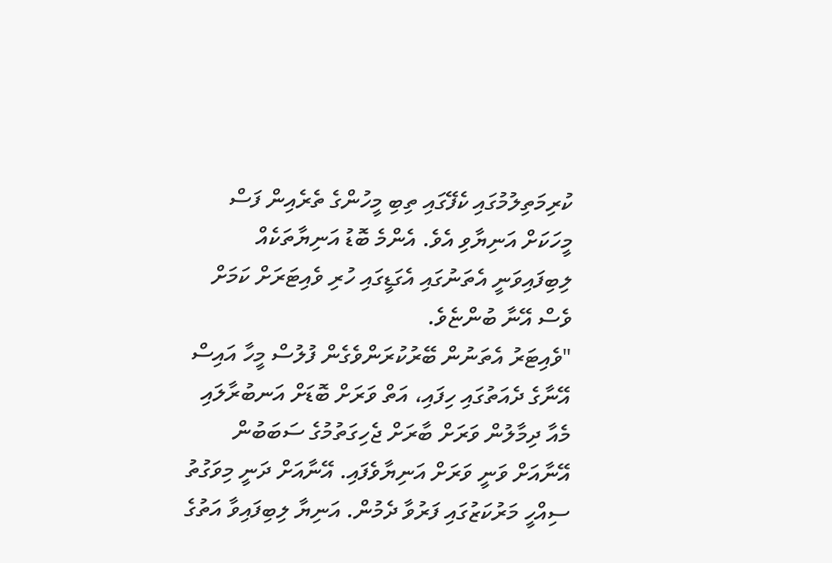ކުރިމަތިލުމުގައި ކެފޭގައި ތިބި މީހުންގެ ތެރެއިން ފަސް މީހަކަށް އަނިޔާވި އެވެ. އެންމެ ބޮޑު އަނިޔާތަކެއް ލިބިފައިވަނީ އެތަނުގައި އެގަޑީގައި ހުރި ވެއިޓަރަށް ކަމަށް ވެސް އޭނާ ބުންޏެވެ.
"ވެއިޓަރު އެތަނުން ބޭރުކުރަންވެގެން ފުލުސް މީހާ އައިސް އޭނާގެ ދެއަތުގައި ހިފައި، އަތް ވަރަށް ބޮޑަށް އަނބުރާލައި މެއާ ދިމާލުން ވަރަށް ބާރަށް ޖެހިގަތުމުގެ ސަބަބުން އޭނާއަށް ވަނީ ވަރަށް އަނިޔާވެފައި. އޭނާއަށް ދަނީ މިވަގުތު ސިއްހީ މަރުކަޒުގައި ފަރުވާ ދެމުން. އަނިޔާ ލިބިފައިވާ އަތުގެ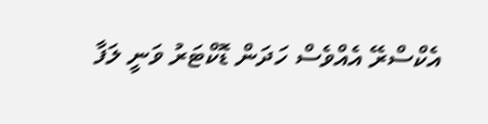އެކްސްރޭ އެއްވެސް ހަދަން ޑޮކްޓަރު ވަނީ ލަފާ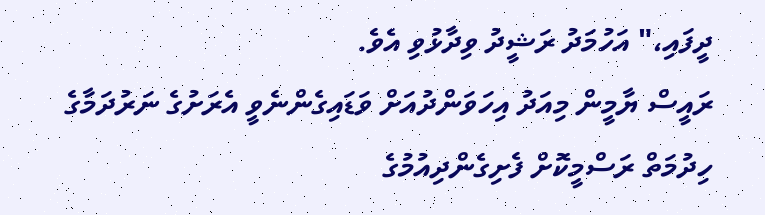ދީފައި،" އަހުމަދު ރަޝީދު ވިދާޅުވި އެވެ.
ރައީސް ޔާމީން މިއަދު އިހަވަންދުއަށް ވަޑައިގެންނެވީ އެރަށުގެ ނަރުދަމާގެ ހިދުމަތް ރަސްމީކޮށް ފެށިގެންދިއުމުގެ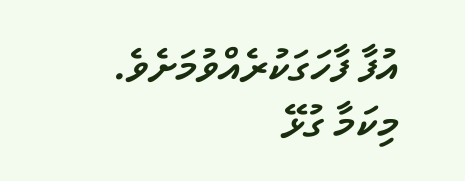އުފާ ފާހަގަކުރެއްވުމަށެވެ.
މިކަމާ ގުޅޭ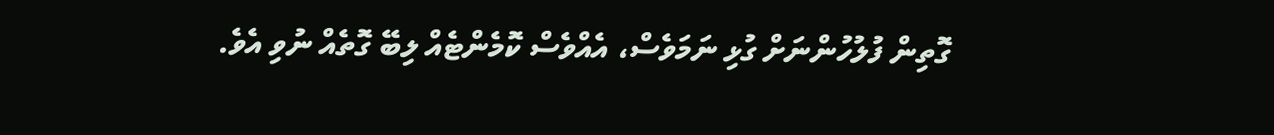ގޮތިން ފުލުހުންނަށް ގުޅި ނަމަވެސް، އެއްވެސް ކޮމެންޓެއް ލިބޭ ގޮތެއް ނުވި އެވެ.